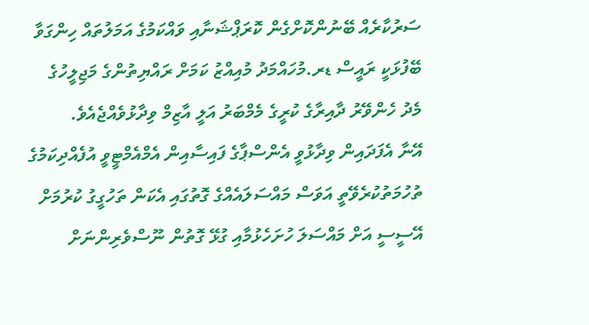ސަރުކާރެއް ބޭނުންކޮށްގެން ކޮރަޕްޝަނާއި ވައްކަމުގެ އަމަލުތައް ހިންގަވާ ބޭފުޅަކީ ރައީސް ޑރ.މުހައްމަދު މުއިއްޒު ކަމަށް ރައްޔިތުންގެ މަޖިލީހުގެ މެދު ހެންވޭރު ދާއިރާގެ ކުރީގެ މެމްބަރު އަލީ އާޒިމް ވިދާޅުވެއްޖެއެވެ.
އޭނާ އެފަދައިން ވިދާޅުވީ އެންސްޕާގެ ފައިސާއިން އެމްއެމްޓީވީ އުފެއްދިކަމުގެ ތުހުމަތުކުރެވޭތީ އަވަސް މައްސަލައެއްގެ ގޮތުގައި އެކަން ތަހުގީގު ކުރުމަށް އޭސީސީ އަށް މައްސަލަ ހުށަހެޅުމާއި ގުޅޭ ގޮތުން ނޫސްވެރިންނަށް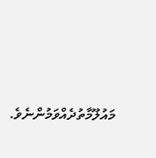މައުލޫމާތުދެއްވަމުންނެވެ.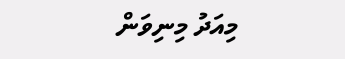މިއަދު މިނިވަން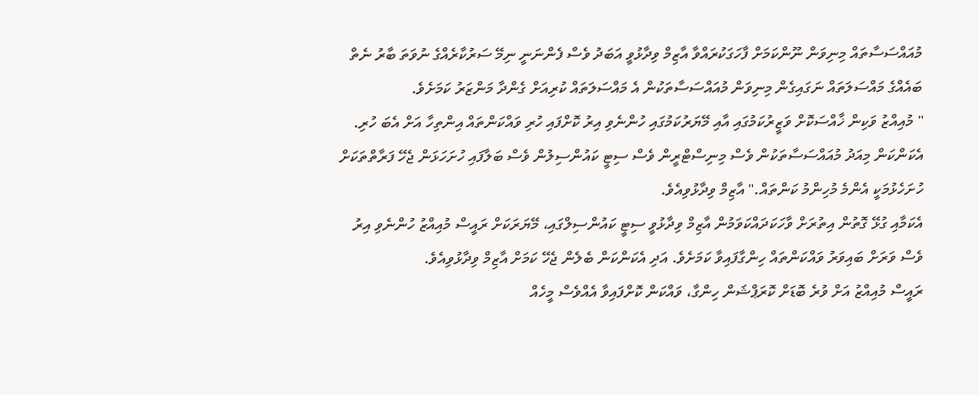މުއައްސަސާތައް މިނިވަން ނޫންކަމަށް ފާހަގަކުރައްވާ އާޒިމް ވިދާޅުވީ އަބަދު ވެސް ފެންނަނީ ނިމޭ ސަރުކާރެއްގެ ނުވަތަ ބާރު ނެތް ބައެއްގެ މައްސަލަތައް ނަގައިގެން މިނިވަން މުއައްސަސާތަކުން އެ މައްސަލަތައް ކުރިއަށް ގެންދާ މަންޒަރު ކަމަށެވެ.
" މުއިއްޒު ވަކިން ޚާއްސަކޮށް ވަޒީރުކަމުގައި އާއި މޭޔަރުކަމުގައި ހުންނެވި އިރު ކޮށްފައި ހުރި ވައްކަންތައް އިންތިހާ އަށް އެބަ ހުރި. އެކަންކަން މިއަދު މުއައްސަސާތަކުން ވެސް މިނިސްޓްރީން ވެސް ސިޓީ ކައުންސިލުން ވެސް ބަލާފައި ހުށަހަޅަން ޖެހޭ ފަރާތްތަކަށް ހުށަހެޅުމަކީ އެންމެ މުހިންމު ކަންތައް." އާޒިމް ވިދާޅުވިއެވެ.
އެކަމާއި ގުޅޭ ގޮތުން އިތުރަށް ވާހަކަދައްކަވަމުން އާޒިމް ވިދާޅުވީ ސިޓީ ކައުންސިލްގައި، މޭޔަރަކަށް ރައީސް މުއިއްޒު ހުންނެވި އިރު ވެސް ވަރަށް ބައިވަރު ވައްކަންތައް ހިންގާފައިވާ ކަމަށެވެ. އަދި އެކަންކަން ބެލެން ޖެހޭ ކަމަށް އާޒިމް ވިދާޅުވިއެވެ.
ރައީސް މުއިއްޒު އަށް ވުރެ ބޮޑަށް ކޮރަޕްޝަން ހިންގާ، ވައްކަން ކޮށްފައިވާ އެއްވެސް މީހެއް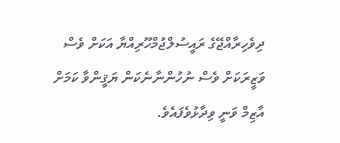ދިވެހިރާއްޖޭގެ ރައީސުލްޖުމްހޫރިއްޔާ އަކަށް ވެސް ވަޒީރަކަށް ވެސް ނުހުންނާނެކަން ޔަޤީންވާ ކަމަށް އާޒިމް ވަނީ ވިދާޅުވެފައެވެ.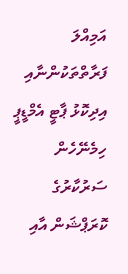އަމިއްލަ ފަރާތްތަކުންނާއި އިދިކޮޅު ޕާޓީ އެމްޑީޕީ ހިމެނޭހެން ސަރުކާރުގެ ކޮރަޕްޝަން އާއި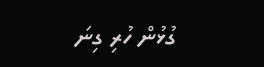ގުޅުން ހުރި ގިނަ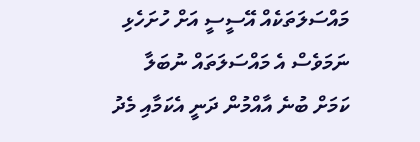މައްސަލަތަކެއް އޭސީސީ އަށް ހުށަހެޅި ނަމަވެސް އެ މައްސަލަތައް ނުބަލާ ކަމަށް ބުނެ އާއްމުން ދަނީ އެކަމާއި މެދު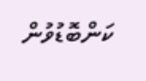ކަންބޮޑުވުން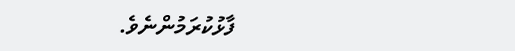ފާޅުކުރަމުންނެވެ.